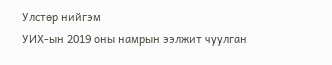Улстөр нийгэм
УИХ-ын 2019 оны намрын ээлжит чуулган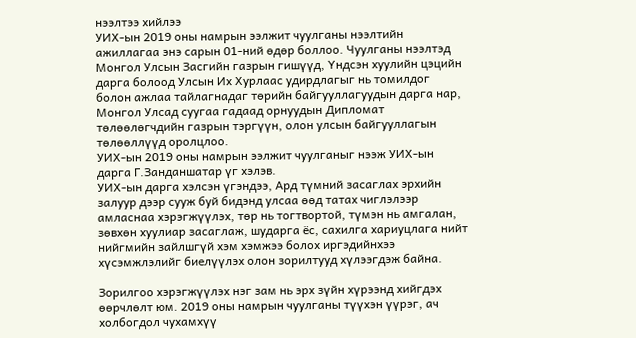нээлтээ хийлээ
УИХ-ын 2019 оны намрын ээлжит чуулганы нээлтийн ажиллагаа энэ сарын 01-ний өдөр боллоо. Чуулганы нээлтэд Монгол Улсын Засгийн газрын гишүүд, Үндсэн хуулийн цэцийн дарга болоод Улсын Их Хурлаас удирдлагыг нь томилдог болон ажлаа тайлагнадаг төрийн байгууллагуудын дарга нар, Монгол Улсад суугаа гадаад орнуудын Дипломат төлөөлөгчдийн газрын тэргүүн, олон улсын байгууллагын төлөөллүүд оролцлоо.
УИХ-ын 2019 оны намрын ээлжит чуулганыг нээж УИХ-ын дарга Г.Занданшатар үг хэлэв.
УИХ-ын дарга хэлсэн үгэндээ, Ард түмний засаглах эрхийн залуур дээр сууж буй бидэнд улсаа өөд татах чиглэлээр амласнаа хэрэгжүүлэх, төр нь тогтвортой, түмэн нь амгалан, зөвхөн хуулиар засаглаж, шударга ёс, сахилга хариуцлага нийт нийгмийн зайлшгүй хэм хэмжээ болох иргэдийнхээ хүсэмжлэлийг биелүүлэх олон зорилтууд хүлээгдэж байна.

Зорилгоо хэрэгжүүлэх нэг зам нь эрх зүйн хүрээнд хийгдэх өөрчлөлт юм. 2019 оны намрын чуулганы түүхэн үүрэг, ач холбогдол чухамхүү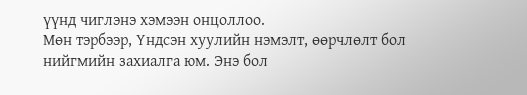үүнд чиглэнэ хэмээн онцоллоо.
Мөн тэрбээр, Үндсэн хуулийн нэмэлт, өөрчлөлт бол нийгмийн захиалга юм. Энэ бол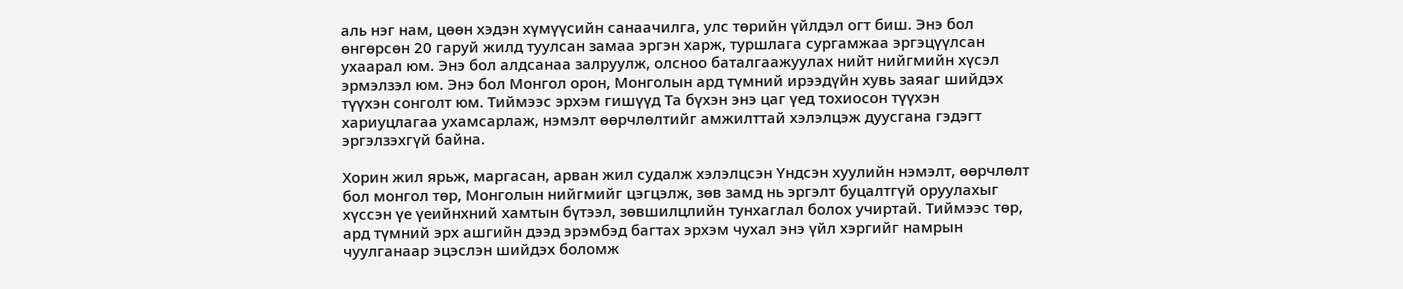аль нэг нам, цөөн хэдэн хүмүүсийн санаачилга, улс төрийн үйлдэл огт биш. Энэ бол өнгөрсөн 20 гаруй жилд туулсан замаа эргэн харж, туршлага сургамжаа эргэцүүлсан ухаарал юм. Энэ бол алдсанаа залруулж, олсноо баталгаажуулах нийт нийгмийн хүсэл эрмэлзэл юм. Энэ бол Монгол орон, Монголын ард түмний ирээдүйн хувь заяаг шийдэх түүхэн сонголт юм. Тиймээс эрхэм гишүүд Та бүхэн энэ цаг үед тохиосон түүхэн хариуцлагаа ухамсарлаж, нэмэлт өөрчлөлтийг амжилттай хэлэлцэж дуусгана гэдэгт эргэлзэхгүй байна.

Хорин жил ярьж, маргасан, арван жил судалж хэлэлцсэн Үндсэн хуулийн нэмэлт, өөрчлөлт бол монгол төр, Монголын нийгмийг цэгцэлж, зөв замд нь эргэлт буцалтгүй оруулахыг хүссэн үе үеийнхний хамтын бүтээл, зөвшилцлийн тунхаглал болох учиртай. Тиймээс төр, ард түмний эрх ашгийн дээд эрэмбэд багтах эрхэм чухал энэ үйл хэргийг намрын чуулганаар эцэслэн шийдэх боломж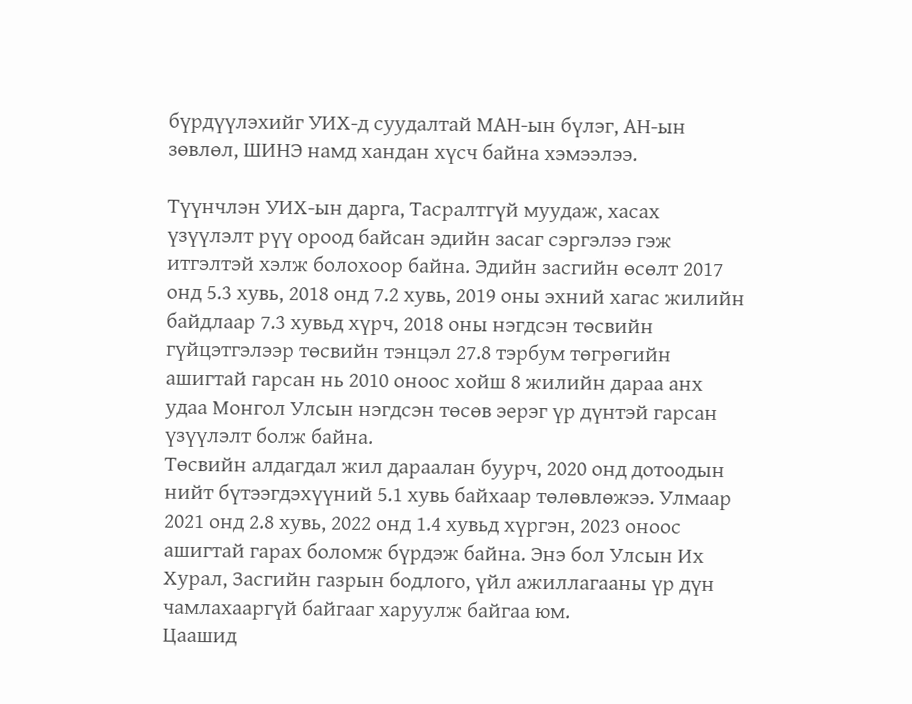бүрдүүлэхийг УИХ-д суудалтай МАН-ын бүлэг, АН-ын зөвлөл, ШИНЭ намд хандан хүсч байна хэмээлээ.

Түүнчлэн УИХ-ын дарга, Тасралтгүй муудаж, хасах үзүүлэлт рүү ороод байсан эдийн засаг сэргэлээ гэж итгэлтэй хэлж болохоор байна. Эдийн засгийн өсөлт 2017 онд 5.3 хувь, 2018 онд 7.2 хувь, 2019 оны эхний хагас жилийн байдлаар 7.3 хувьд хүрч, 2018 оны нэгдсэн төсвийн гүйцэтгэлээр төсвийн тэнцэл 27.8 тэрбум төгрөгийн ашигтай гарсан нь 2010 оноос хойш 8 жилийн дараа анх удаа Монгол Улсын нэгдсэн төсөв эерэг үр дүнтэй гарсан үзүүлэлт болж байна.
Төсвийн алдагдал жил дараалан буурч, 2020 онд дотоодын нийт бүтээгдэхүүний 5.1 хувь байхаар төлөвлөжээ. Улмаар 2021 онд 2.8 хувь, 2022 онд 1.4 хувьд хүргэн, 2023 оноос ашигтай гарах боломж бүрдэж байна. Энэ бол Улсын Их Хурал, Засгийн газрын бодлого, үйл ажиллагааны үр дүн чамлахааргүй байгааг харуулж байгаа юм.
Цаашид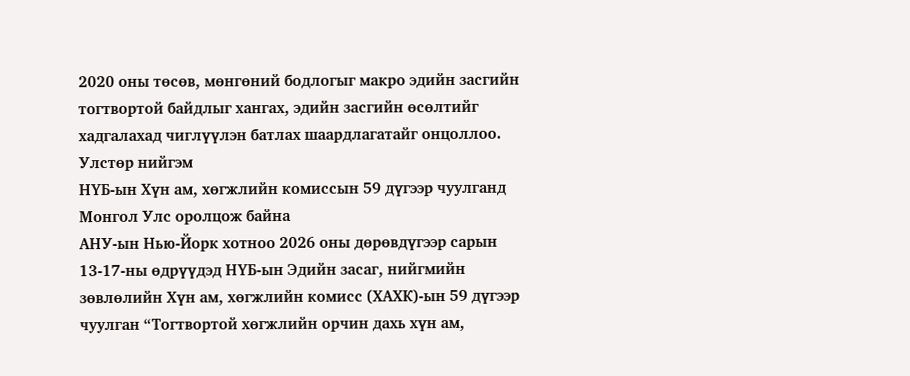2020 оны төсөв, мөнгөний бодлогыг макро эдийн засгийн тогтвортой байдлыг хангах, эдийн засгийн өсөлтийг хадгалахад чиглүүлэн батлах шаардлагатайг онцоллоо.
Улстөр нийгэм
НҮБ-ын Хүн ам, хөгжлийн комиссын 59 дүгээр чуулганд Монгол Улс оролцож байна
АНУ-ын Нью-Йорк хотноо 2026 оны дөрөвдүгээр сарын 13-17-ны өдрүүдэд НҮБ-ын Эдийн засаг, нийгмийн зөвлөлийн Хүн ам, хөгжлийн комисс (ХАХК)-ын 59 дүгээр чуулган “Тогтвортой хөгжлийн орчин дахь хүн ам,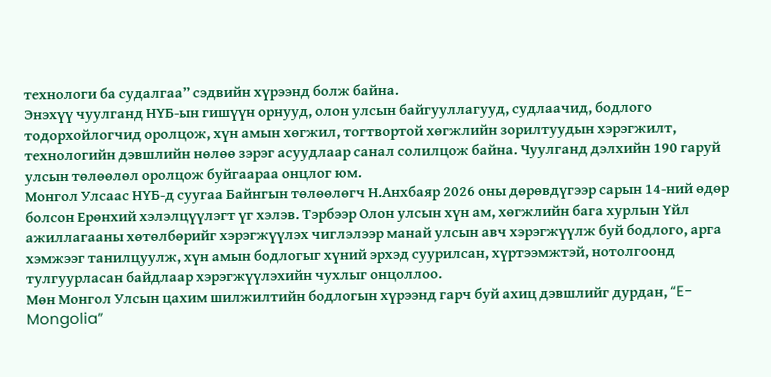технологи ба судалгаа” сэдвийн хүрээнд болж байна.
Энэхүү чуулганд НҮБ-ын гишүүн орнууд, олон улсын байгууллагууд, судлаачид, бодлого тодорхойлогчид оролцож, хүн амын хөгжил, тогтвортой хөгжлийн зорилтуудын хэрэгжилт, технологийн дэвшлийн нөлөө зэрэг асуудлаар санал солилцож байна. Чуулганд дэлхийн 190 гаруй улсын төлөөлөл оролцож буйгаараа онцлог юм.
Монгол Улсаас НҮБ-д суугаа Байнгын төлөөлөгч Н.Анхбаяр 2026 оны дөрөвдүгээр сарын 14-ний өдөр болсон Ерөнхий хэлэлцүүлэгт үг хэлэв. Тэрбээр Олон улсын хүн ам, хөгжлийн бага хурлын Үйл ажиллагааны хөтөлбөрийг хэрэгжүүлэх чиглэлээр манай улсын авч хэрэгжүүлж буй бодлого, арга хэмжээг танилцуулж, хүн амын бодлогыг хүний эрхэд суурилсан, хүртээмжтэй, нотолгоонд тулгуурласан байдлаар хэрэгжүүлэхийн чухлыг онцоллоо.
Мөн Монгол Улсын цахим шилжилтийн бодлогын хүрээнд гарч буй ахиц дэвшлийг дурдан, “E-Mongolia”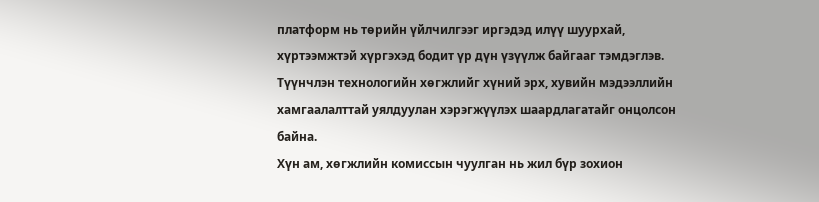платформ нь төрийн үйлчилгээг иргэдэд илүү шуурхай, хүртээмжтэй хүргэхэд бодит үр дүн үзүүлж байгааг тэмдэглэв. Түүнчлэн технологийн хөгжлийг хүний эрх, хувийн мэдээллийн хамгаалалттай уялдуулан хэрэгжүүлэх шаардлагатайг онцолсон байна.
Хүн ам, хөгжлийн комиссын чуулган нь жил бүр зохион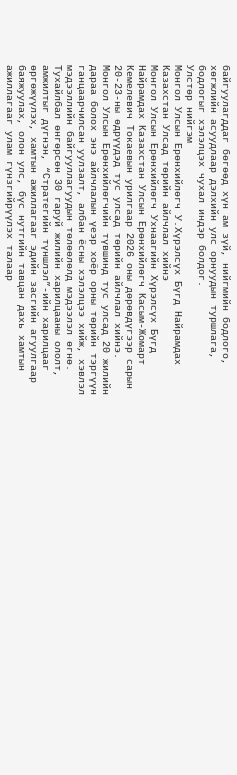байгуулагддаг бөгөөд хүн ам зүй, нийгмийн бодлого, хөгжлийн асуудлаар дэлхийн улс орнуудын туршлага, бодлогыг хэлэлцэх чухал индэр болдог.
Улстөр нийгэм
Монгол Улсын Ерөнхийлөгч У.Хүрэлсүх Бүгд Найрамдах Казахстан Улсад төрийн айлчлал хийнэ
Монгол Улсын Ерөнхийлөгч Ухнаагийн Хүрэлсүх Бүгд Найрамдах Казахстан Улсын Ерөнхийлөгч Касым-Жомарт Кемелевич Токаевын урилгаар 2026 оны дөрөвдүгээр сарын 20-23-ны өдрүүдэд тус улсад төрийн айлчлал хийнэ.
Монгол Улсын Ерөнхийлөгчийн түвшинд тус улсад 20 жилийн дараа болох энэ айлчлалын үеэр хоёр орны төрийн тэргүүн ганцаарчилсан уулзалт, албан ёсны хэлэлцээ хийж, хэвлэл мэдээллийн байгууллагуудын төлөөлөлд мэдээлэл өгнө.
Тухайлбал өнгөрсөн 30 гаруй жилийн харилцааны ололт, амжилтыг дүгнэн, “Стратегийн түншлэл”-ийн харилцааг өргөжүүлэх, хамтын ажиллагааг эдийн засгийн агуулгаар баяжуулах, олон улс, бүс нутгийн тавцан дахь хамтын ажиллагааг улам гүнзгийрүүлэх талаар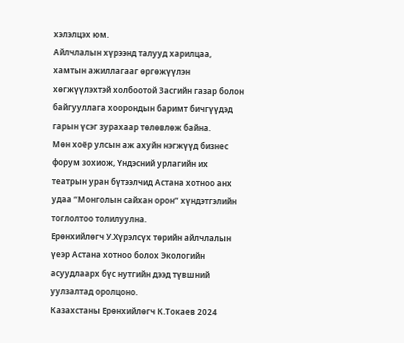хэлэлцэх юм.
Айлчлалын хүрээнд талууд харилцаа, хамтын ажиллагааг өргөжүүлэн хөгжүүлэхтэй холбоотой Засгийн газар болон байгууллага хоорондын баримт бичгүүдэд гарын үсэг зурахаар төлөвлөж байна.
Мөн хоёр улсын аж ахуйн нэгжүүд бизнес форум зохиож, Үндэсний урлагийн их театрын уран бүтээлчид Астана хотноо анх удаа “Монголын сайхан орон” хүндэтгэлийн тоглолтоо толилуулна.
Ерөнхийлөгч У.Хүрэлсүх төрийн айлчлалын үеэр Астана хотноо болох Экологийн асуудлаарх бүс нутгийн дээд түвшний уулзалтад оролцоно.
Казахстаны Ерөнхийлөгч К.Токаев 2024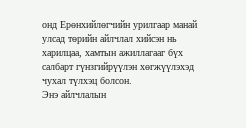онд Ерөнхийлөгчийн урилгаар манай улсад төрийн айлчлал хийсэн нь харилцаа, хамтын ажиллагааг бүх салбарт гүнзгийрүүлэн хөгжүүлэхэд чухал түлхэц болсон.
Энэ айлчлалын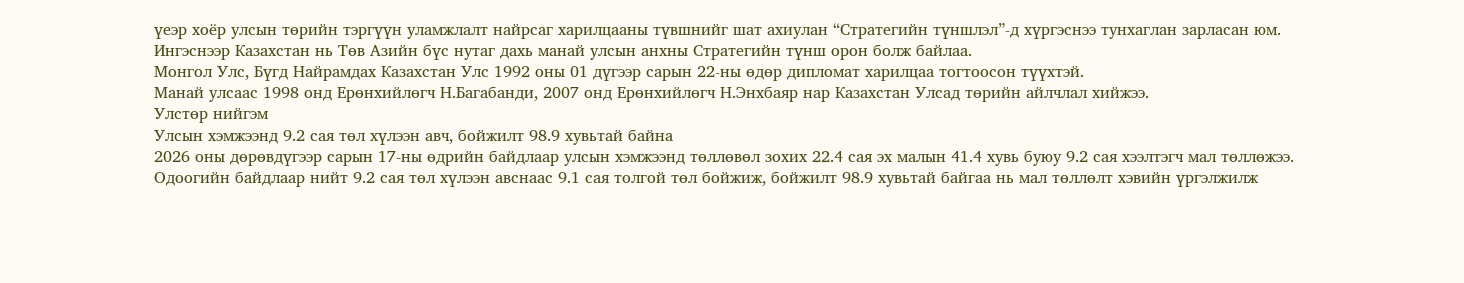үеэр хоёр улсын төрийн тэргүүн уламжлалт найрсаг харилцааны түвшнийг шат ахиулан “Стратегийн түншлэл”-д хүргэснээ тунхаглан зарласан юм.
Ингэснээр Казахстан нь Төв Азийн бүс нутаг дахь манай улсын анхны Стратегийн түнш орон болж байлаа.
Монгол Улс, Бүгд Найрамдах Казахстан Улс 1992 оны 01 дүгээр сарын 22-ны өдөр дипломат харилцаа тогтоосон түүхтэй.
Манай улсаас 1998 онд Ерөнхийлөгч Н.Багабанди, 2007 онд Ерөнхийлөгч Н.Энхбаяр нар Казахстан Улсад төрийн айлчлал хийжээ.
Улстөр нийгэм
Улсын хэмжээнд 9.2 сая төл хүлээн авч, бойжилт 98.9 хувьтай байна
2026 оны дөрөвдүгээр сарын 17-ны өдрийн байдлаар улсын хэмжээнд төллөвөл зохих 22.4 сая эх малын 41.4 хувь буюу 9.2 сая хээлтэгч мал төллөжээ.
Одоогийн байдлаар нийт 9.2 сая төл хүлээн авснаас 9.1 сая толгой төл бойжиж, бойжилт 98.9 хувьтай байгаа нь мал төллөлт хэвийн үргэлжилж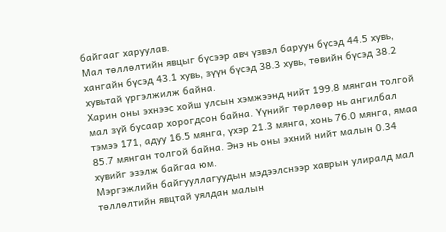байгааг харуулав.
Мал төллөлтийн явцыг бүсээр авч үзвэл баруун бүсэд 44.5 хувь, хангайн бүсэд 43.1 хувь, зүүн бүсэд 38.3 хувь, төвийн бүсэд 38.2 хувьтай үргэлжилж байна.
Харин оны эхнээс хойш улсын хэмжээнд нийт 199.8 мянган толгой мал зүй бусаар хорогдсон байна. Үүнийг төрлөөр нь ангилбал тэмээ 171, адуу 16.5 мянга, үхэр 21.3 мянга, хонь 76.0 мянга, ямаа 85.7 мянган толгой байна. Энэ нь оны эхний нийт малын 0.34 хувийг эзэлж байгаа юм.
Мэргэжлийн байгууллагуудын мэдээлснээр хаврын улиралд мал төллөлтийн явцтай уялдан малын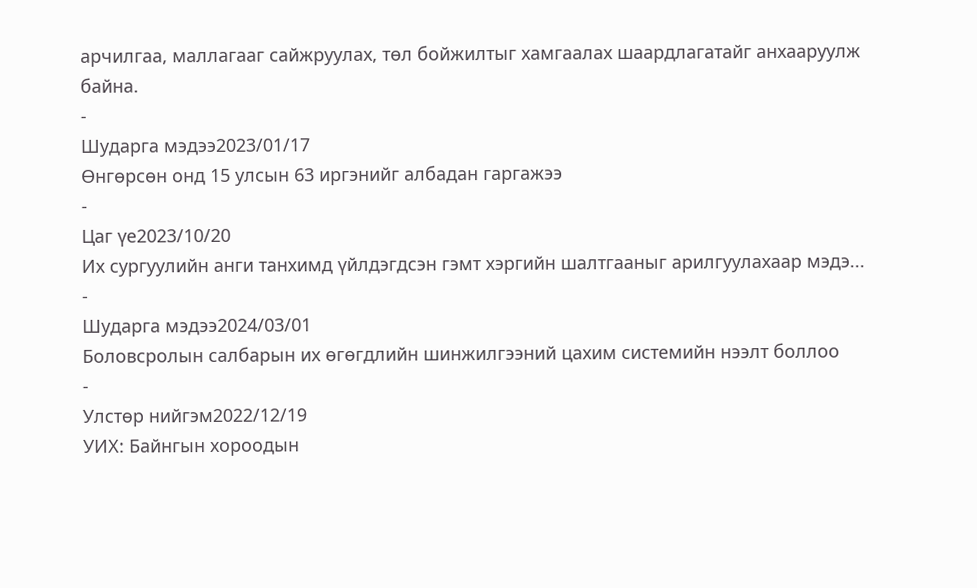арчилгаа, маллагааг сайжруулах, төл бойжилтыг хамгаалах шаардлагатайг анхааруулж байна.
-
Шударга мэдээ2023/01/17
Өнгөрсөн онд 15 улсын 63 иргэнийг албадан гаргажээ
-
Цаг үе2023/10/20
Их сургуулийн анги танхимд үйлдэгдсэн гэмт хэргийн шалтгааныг арилгуулахаар мэдэ...
-
Шударга мэдээ2024/03/01
Боловсролын салбарын их өгөгдлийн шинжилгээний цахим системийн нээлт боллоо
-
Улстөр нийгэм2022/12/19
УИХ: Байнгын хороодын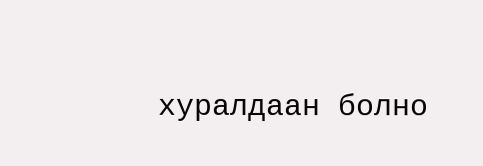хуралдаан болно